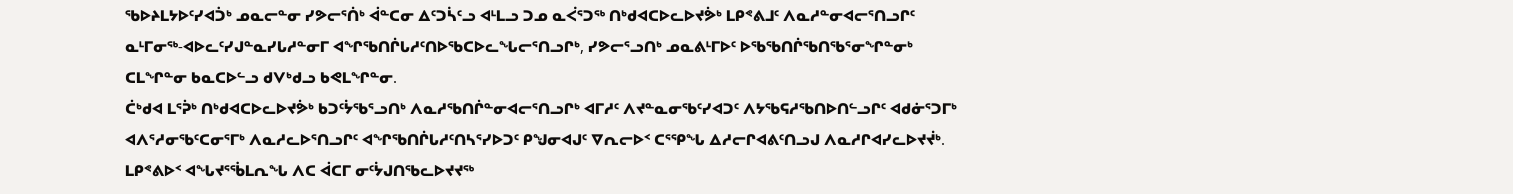ᖃᐅᔨᒪᔭᐅᑦᓯᐊᑑᒃ ᓄᓇᓕᓐᓂ ᓯᕗᓕᕐᑏᒃ ᐋᓐᑕᓂ ᐃᑦᑐᓵᑦᓗ ᐊᒻᒪᓗ ᑐᓄ ᓇᐹᕐᑐᖅ ᑎᒃᑯᐊᑕᐅᓚᐅᔪᕘᒃ ᒪᑭᕝᕕᒧᑦ ᐱᓇᓱᓐᓂᐊᓕᕐᑎᓗᒋᑦ ᓇᒻᒥᓂᖅ-ᐊᐅᓚᑦᓯᒍᓐᓇᓯᒐᓱᓐᓂᒥ ᐊᖏᖃᑎᒌᒐᓱᑦᑎᐅᖃᑕᐅᓚᖓᓕᕐᑎᓗᒋᒃ, ᓯᕗᓕᕐᓗᑎᒃ ᓄᓇᕕᒻᒥᐅᑦ ᐅᖃᖃᑎᒌᖃᑎᖃᕐᓂᖏᓐᓂᒃ ᑕᒪᖏᓐᓂ ᑲᓇᑕᐅᓪᓗ ᑯᐯᒃᑯᓗ ᑲᕙᒪᖏᓐᓂ.
ᑖᒃᑯᐊ ᒪᕐᕉᒃ ᑎᒃᑯᐊᑕᐅᓚᐅᔪᕘᒃ ᑲᑐᑦᔮᖃᕐᓗᑎᒃ ᐱᓇᓱᖃᑎᒌᓐᓂᐊᓕᕐᑎᓗᒋᒃ ᐊᒥᓱᑦ ᐱᔪᓐᓇᓂᖃᑦᓯᐊᑐᑦ ᐱᔭᖃᕋᓱᖃᑎᐅᑎᓪᓗᒋᑦ ᐊᑯᓃᕐᑐᒥᒃ ᐊᐱᕐᓱᓂᖃᑦᑕᓂᕐᒥᒃ ᐱᓇᓱᓚᐅᕐᑎᓗᒋᑦ ᐊᖏᖃᑎᒌᒐᓱᑦᑎᓴᕐᓯᐅᑐᑦ ᑭᖑᓂᐊᒍᑦ ᐁᕆᓕᐅᑉ ᑕᕐᕿᖓ ᐃᓱᓕᒋᐊᕕᑦᑎᓗᒍ ᐱᓇᓱᒋᐊᓯᓚᐅᔪᔫᒃ.
ᒪᑭᕝᕕᐅᑉ ᐊᖓᔪᕐᖄᒪᕆᖓ ᐱᑕ ᐋᑕᒥ ᓂᑦᔮᒍᑎᖃᓚᐅᔪᔪᖅ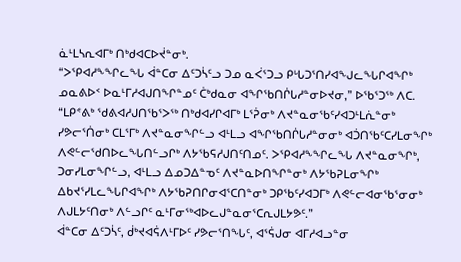ᓈᒻᒪᓴᕆᐊᒥᒃ ᑎᒃᑯᐊᑕᐅᔫᓐᓂᒃ.
“ᐳᕿᐊᓱᖕᖏᓚᖓ ᐋᓐᑕᓂ ᐃᑦᑐᓵᑦᓗ ᑐᓄ ᓇᐹᕐᑐᓗ ᑭᒡᒐᑐᕐᑎᓯᐊᖑᓚᖓᒋᐊᖏᒃ ᓄᓇᕕᐅᑉ ᐅᓇᒻᒥᓱᐊᒍᑎᖏᓐᓄᑦ ᑖᒃᑯᓇᓂ ᐊᖏᖃᑎᒌᒐᓱᓐᓂᐅᔪᓂ,” ᐅᖃᕐᑐᖅ ᐱᑕ. “ᒪᑭᕝᕕᒃ ᖁᕕᐊᓱᒍᑎᖃᕐᐳᖅ ᑎᒃᑯᐊᓯᒋᐊᒥᒃ ᒪᕐᕉᓂᒃ ᐱᔪᓐᓇᓂᖃᑦᓯᐊᑐᒻᒪᕇᓐᓂᒃ ᓯᕗᓕᕐᑏᓂᒃ ᑕᒪᕐᒥᒃ ᐱᔪᓐᓇᓂᖏᓪᓗ ᐊᒻᒪᓗ ᐊᖏᖃᑎᒌᒐᓱᓐᓂᓂᒃ ᐊᑑᑎᖃᑦᑕᓯᒪᓂᖏᒃ ᐱᕙᓪᓕᖁᑎᐅᓚᖓᑎᓪᓗᒋᒃ ᐱᔭᖃᕋᓱᒍᑎᑦᑎᓄᑦ. ᐳᕿᐊᓱᖕᖏᓚᖓ ᐱᔪᓐᓇᓂᖏᒃ, ᑐᓂᓯᒪᓂᖏᓪᓗ, ᐊᒻᒪᓗ ᐃᓄᑐᐃᓐᓀᑦ ᐱᔪᓐᓇᐅᑎᖏᓐᓂᒃ ᐱᔭᖃᕈᒪᓂᖏᒃ ᐃᑲᔪᕐᓯᒪᓚᖓᒋᐊᖏᒃ ᐱᔭᖃᕈᑎᒋᓂᐊᕐᑕᑎᓐᓂᒃ ᑐᑭᖃᑦᓯᐊᑐᒥᒃ ᐱᕙᓪᓕᐊᓂᖃᕐᓂᓂᒃ ᐱᒍᒪᔭᑦᑎᓂᒃ ᐱᓪᓗᒋᑦ ᓇᒻᒥᓂᖅᐊᐅᓚᒍᓐᓇᓂᕐᑕᕆᒍᒪᔭᕗᑦ.”
ᐋᓐᑕᓂ ᐃᑦᑐᓵᑦ, ᑰᒃᔪᐊᕌᐱᒻᒥᐅᑦ ᓯᕗᓕᕐᑎᖓᑦ, ᐊᕐᕌᒍᓂ ᐊᒥᓱᐊᓗᓐᓂ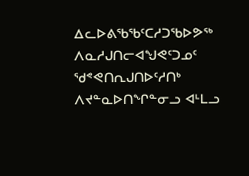ᐃᓚᐅᕕᖃᖃᑦᑕᓱᑐᖃᐅᕗᖅ ᐱᓇᓱᒍᑎᓕᐊᖑᕙᑦᑐᓄᑦ ᖁᕝᕙᑎᕆᒍᑎᐅᑦᓱᑎᒃ ᐱᔪᓐᓇᐅᑎᖏᓐᓂᓗ ᐊᒻᒪᓗ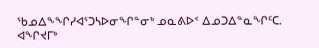ᖃᓄᐃᖕᖏᓯᐊᕐᑐᓴᐅᓂᖏᓐᓂᒃ ᓄᓇᕕᐅᑉ ᐃᓄᑐᐃᓐᓇᖏᑦᑕ. ᐊᖏᔪᒥᒃ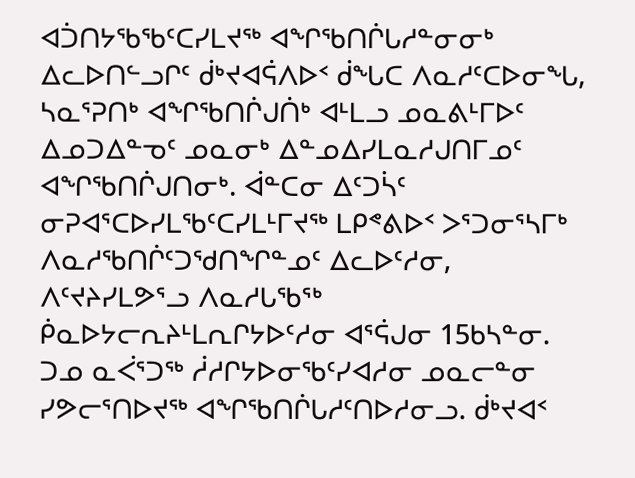ᐊᑑᑎᔭᖃᖃᑦᑕᓯᒪᔪᖅ ᐊᖏᖃᑎᒌᒐᓱᓐᓂᓂᒃ ᐃᓚᐅᑎᓪᓗᒋᑦ ᑰᒃᔪᐊᕌᐱᐅᑉ ᑰᖓᑕ ᐱᓇᓱᑦᑕᐅᓂᖓ, ᓴᓇᕐᕈᑎᒃ ᐊᖏᖃᑎᒌᒍᑏᒃ ᐊᒻᒪᓗ ᓄᓇᕕᒻᒥᐅᑦ ᐃᓄᑐᐃᓐᓀᑦ ᓄᓇᓂᒃ ᐃᓐᓄᐃᓯᒪᓇᓱᒍᑎᒥᓄᑦ ᐊᖏᖃᑎᒌᒍᑎᓂᒃ. ᐋᓐᑕᓂ ᐃᑦᑐᓵᑦ ᓂᕈᐊᕐᑕᐅᓯᒪᖃᑦᑕᓯᒪᒻᒥᔪᖅ ᒪᑭᕝᕕᐅᑉ ᐳᕐᑐᓂᕐᓴᒥᒃ ᐱᓇᓱᖃᑎᒌᑦᑐᖁᑎᖏᓐᓄᑦ ᐃᓚᐅᑦᓱᓂ, ᐱᑦᔪᔨᓯᒪᕗᕐᓗ ᐱᓇᓱᒐᖃᕐᒃ ᑮᓇᐅᔭᓕᕆᔨᒻᒪᕆᒋᔭᐅᑦᓱᓂ ᐊᕐᕌᒍᓂ 15ᑲᓴᓐᓂ.
ᑐᓄ ᓇᐹᕐᑐᖅ ᓲᓱᒋᔭᐅᓂᖃᑦᓯᐊᓱᓂ ᓄᓇᓕᓐᓂ ᓯᕗᓕᕐᑎᐅᔪᖅ ᐊᖏᖃᑎᒌᒐᓱᑦᑎᐅᓱᓂᓗ. ᑰᒃᔪᐊᑉ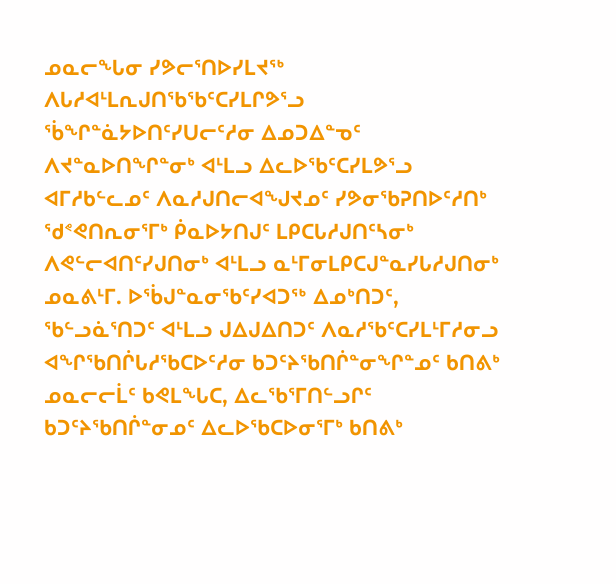ᓄᓇᓕᖓᓂ ᓯᕗᓕᕐᑎᐅᓯᒪᔪᖅ ᐱᒐᓱᐊᒻᒪᕆᒍᑎᖃᖃᑦᑕᓯᒪᒋᕗᕐᓗ ᖄᖏᓐᓈᔭᐅᑎᑦᓯᑌᓕᑦᓱᓂ ᐃᓄᑐᐃᓐᓀᑦ ᐱᔪᓐᓇᐅᑎᖏᓐᓂᒃ ᐊᒻᒪᓗ ᐃᓚᐅᖃᑦᑕᓯᒪᕗᕐᓗ ᐊᒥᓱᑲᓪᓚᓄᑦ ᐱᓇᓱᒍᑎᓕᐊᖑᔪᓄᑦ ᓯᕗᓂᖃᕈᑎᐅᑦᓱᑎᒃ ᖁᕝᕙᑎᕆᓂᕐᒥᒃ ᑮᓇᐅᔭᑎᒍᑦ ᒪᑭᑕᒐᓱᒍᑎᑦᓴᓂᒃ ᐱᕙᓪᓕᐊᑎᑦᓯᒍᑎᓂᒃ ᐊᒻᒪᓗ ᓇᒻᒥᓂᒪᑭᑕᒍᓐᓇᓯᒐᓱᒍᑎᓂᒃ ᓄᓇᕕᒻᒥ. ᐅᖄᒍᓐᓇᓂᖃᑦᓯᐊᑐᖅ ᐃᓄᒃᑎᑐᑦ, ᖃᓪᓗᓈᕐᑎᑐᑦ ᐊᒻᒪᓗ ᒍᐃᒍᐃᑎᑐᑦ ᐱᓇᓱᖃᑦᑕᓯᒪᒻᒥᓱᓂᓗ ᐊᖏᖃᑎᒌᒐᓱᖃᑕᐅᑦᓱᓂ ᑲᑐᑦᔨᖃᑎᒌᓐᓂᖏᓐᓄᑦ ᑲᑎᕕᒃ ᓄᓇᓕᓕᒫᑦ ᑲᕙᒪᖓᑕ, ᐃᓚᖃᕐᒥᑎᓪᓗᒋᑦ ᑲᑐᑦᔨᖃᑎᒌᓐᓂᓄᑦ ᐃᓚᐅᖃᑕᐅᓂᕐᒥᒃ ᑲᑎᕕᒃ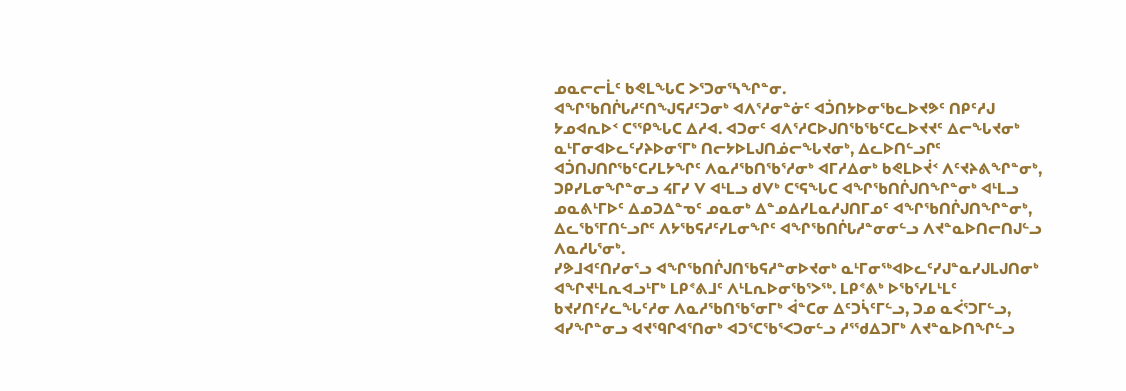ᓄᓇᓕᓕᒫᑦ ᑲᕙᒪᖓᑕ ᐳᕐᑐᓂᕐᓴᖏᓐᓂ.
ᐊᖏᖃᑎᒌᒐᓱᑦᑎᖑᕋᓱᑦᑐᓂᒃ ᐊᐱᕐᓱᓂᓐᓃᑦ ᐊᑑᑎᔭᐅᓂᖃᓚᐅᔪᕗᑦ ᑎᑭᑦᓱᒍ ᔭᓄᐊᕆᐅᑉ ᑕᕐᕿᖓᑕ ᐃᓱᐊ. ᐊᑐᓂᑦ ᐊᐱᕐᓱᑕᐅᒍᑎᖃᖃᑦᑕᓚᐅᔪᔪᑦ ᐃᓕᖓᔪᓂᒃ ᓇᒻᒥᓂᐊᐅᓚᑦᓯᔨᐅᓂᕐᒥᒃ ᑎᓕᔭᐅᒪᒍᑎᓅᓕᖓᔪᓂᒃ, ᐃᓚᐅᑎᓪᓗᒋᑦ ᐊᑑᑎᒍᑎᒋᖃᑦᑕᓯᒪᔭᖏᑦ ᐱᓇᓱᖃᑎᖃᕐᓱᓂᒃ ᐊᒥᓱᐃᓂᒃ ᑲᕙᒪᐅᔫᑉ ᐱᑦᔪᔨᕕᖏᓐᓂᒃ, ᑐᑭᓯᒪᓂᖏᓐᓂᓗ ᔦᒥᓯ ᐯ ᐊᒻᒪᓗ ᑯᐯᒃ ᑕᕐᕋᖓᑕ ᐊᖏᖃᑎᒌᒍᑎᖏᓐᓂᒃ ᐊᒻᒪᓗ ᓄᓇᕕᒻᒥᐅᑦ ᐃᓄᑐᐃᓐᓀᑦ ᓄᓇᓂᒃ ᐃᓐᓄᐃᓯᒪᓇᓱᒍᑎᒥᓄᑦ ᐊᖏᖃᑎᒌᒍᑎᖏᓐᓂᒃ, ᐃᓚᖃᕐᒥᑎᓪᓗᒋᑦ ᐱᔭᖃᕋᓱᑦᓯᒪᓂᖏᑦ ᐊᖏᖃᑎᒌᒐᓱᓐᓂᓂᓪᓗ ᐱᔪᓐᓇᐅᑎᓕᑎᒍᓪᓗ ᐱᓇᓱᒐᕐᓂᒃ.
ᓯᕗᒧᐊᑦᑎᓯᓂᕐᓗ ᐊᖏᖃᑎᒌᒍᑎᖃᕋᓱᓐᓂᐅᔪᓂᒃ ᓇᒻᒥᓂᖅᐊᐅᓚᑦᓯᒍᓐᓇᓯᒍᒪᒍᑎᓂᒃ ᐊᖏᔪᒻᒪᕆᐊᓗᒻᒥᒃ ᒪᑭᕝᕕᒧᑦ ᐱᒻᒪᕆᐅᓂᖃᕐᐳᖅ. ᒪᑭᕝᕕᒃ ᐅᖃᕐᓯᒪᒻᒪᑦ ᑲᔪᓯᑎᑦᓯᓚᖓᑦᓱᓂ ᐱᓇᓱᖃᑎᖃᕐᓂᒥᒃ ᐋᓐᑕᓂ ᐃᑦᑐᓵᑦᒥᓪᓗ, ᑐᓄ ᓇᐹᕐᑐᒥᓪᓗ, ᐊᓯᖏᓐᓂᓗ ᐊᔪᙯᒋᐊᕐᑎᓂᒃ ᐊᑐᕐᑕᖃᕐᐸᑐᓂᓪᓗ ᓱᕐᖁᐃᑐᒥᒃ ᐱᔪᓐᓇᐅᑎᖏᓪᓗ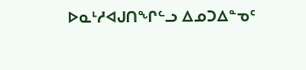ᐅᓇᒻᓱᐊᒍᑎᖏᓪᓗ ᐃᓄᑐᐃᓐᓀᑦ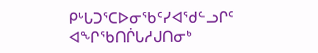ᑭᒡᒐᑐᕐᑕᐅᓂᖃᑦᓯᐊᖁᓪᓗᒋᑦ ᐊᖏᖃᑎᒌᒐᓱᒍᑎᓂᒃ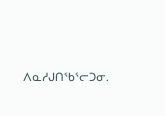ᐱᓇᓱᒍᑎᖃᕐᓕᑐᓂ.